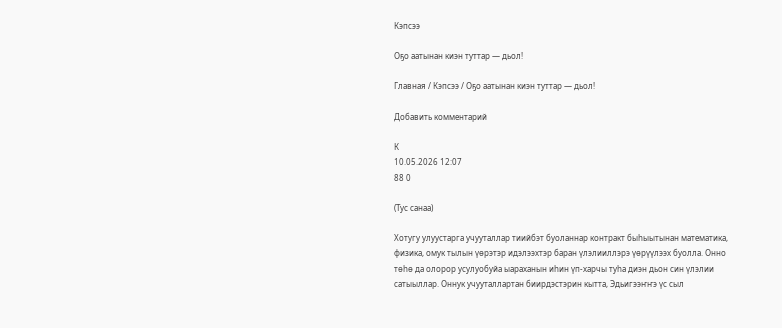Кэпсээ

Оҕо аатынан киэн туттар — дьол!

Главная / Кэпсээ / Оҕо аатынан киэн туттар — дьол!

Добавить комментарий

К
10.05.2026 12:07
88 0

(Тус санаа)

Хотугу улуустарга учууталлар тиийбэт буоланнар контракт быһыытынан математика, физика, омук тылын үөрэтэр идэлээхтэр баран үлэлииллэрэ үөрүүлээх буолла. Онно төһө да олорор усулуобуйа ыараханын иһин үп-харчы туһа диэн дьон син үлэлии сатыыллар. Оннук учууталлартан биирдэстэрин кытта, Эдьигээҥҥэ үс сыл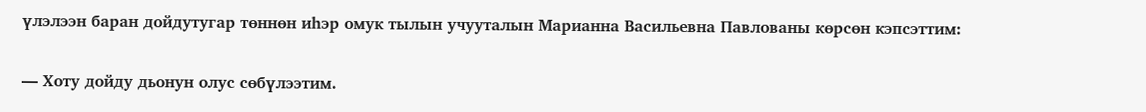үлэлээн баран дойдутугар төннөн иһэр омук тылын учууталын Марианна Васильевна Павлованы көрсөн кэпсэттим:

— Хоту дойду дьонун олус сөбүлээтим.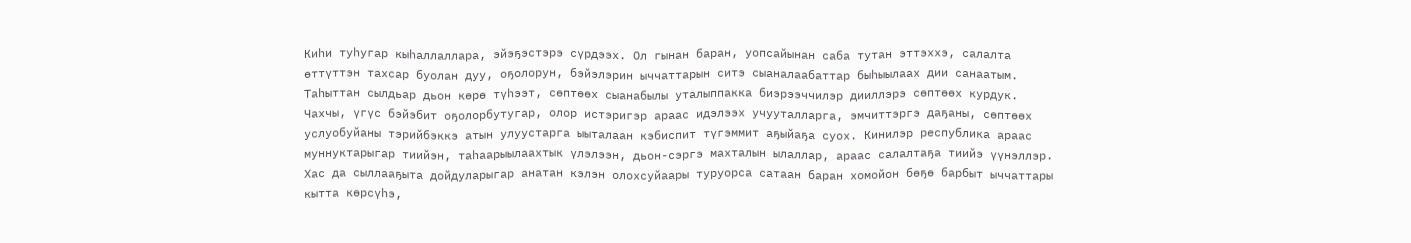Киһи туһугар кыһаллаллара, эйэҕэстэрэ сүрдээх. Ол гынан баран, уопсайынан саба тутан эттэххэ, салалта өттүттэн тахсар буолан дуу, оҕолорун, бэйэлэрин ыччаттарын ситэ сыаналаабаттар быһыылаах дии санаатым.
Таһыттан сылдьар дьон көрө түһээт, сөптөөх сыанабылы уталыппакка биэрээччилэр дииллэрэ сөптөөх курдук. Чахчы, үгүс бэйэбит оҕолорбутугар, олор истэригэр араас идэлээх учууталларга, эмчиттэргэ даҕаны, сөптөөх услуобуйаны тэрийбэккэ атын улуустарга ыыталаан кэбиспит түгэммит аҕыйаҕа суох. Кинилэр республика араас муннуктарыгар тиийэн, таһаарыылаахтык үлэлээн, дьон-сэргэ махталын ылаллар, араас салалтаҕа тиийэ үүнэллэр. Хас да сыллааҕыта дойдуларыгар анатан кэлэн олохсуйаары туруорса сатаан баран хомойон бөҕө барбыт ыччаттары кытта көрсүһэ,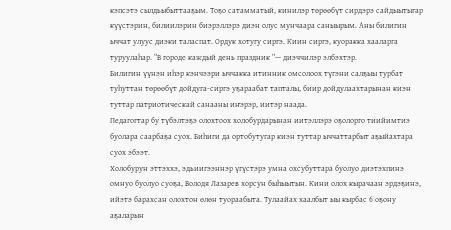кэпсэтэ сылдьыбыттааҕым. Тоҕо сатамматый, кинилэр төрөөбүт сирдэрэ сайдыытыгар күүстэрин, билиилэрин биэрэллэрэ диэн олус мунчаара саныырым. Аны билигин ыччат улуус диэки таласпат. Ордук хотугу сиргэ. Киин сиргэ, куоракка хааларга туруулаһар. “В городе каждый день праздник “— диэччилэр элбэхтэр.
Билигин үүнэн иһэр кэнчээри ыччакка итинник омсолоох түгэни салҕыы турбат туһуттан төрөөбүт дойдуга-сиргэ уҕараабат тапталы, биир дойдулаахтарынан киэн туттар патриотическай санааны иҥэрэр, иитэр наада.
Педагогтар бу түбэлтэҕэ олохтоох холобурдарынан иитэллэрэ оҕолорго тиийимтиэ буолара саарбаҕа суох. Биһиги да ортобутугар киэн туттар ыччаттарбыт аҕыйахтара суох эбээт.
Холобурун эттэххэ, эдьиигээннэр үгүстэрэ умна охсубуттара буолуо диэтэхпинэ омнуо буолуо суоҕа, Володя Лазарев хорсун быһыытын. Кини олох кырачаан эрдэҕинэ, ийэтэ барахсан олохтон өлөн туораабыта. Тулаайах хаалбыт ыы кырбас 6 оҕону аҕаларын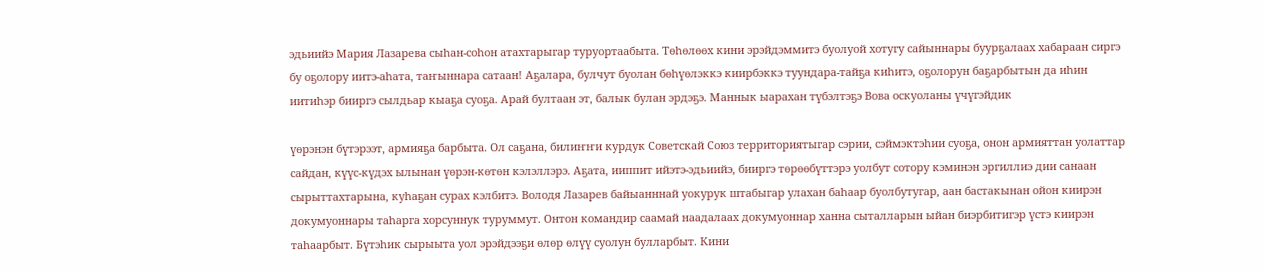эдьиийэ Мария Лазарева сыһан-соһон атахтарыгар туруортаабыта. Төһөлөөх кини эрэйдэммитэ буолуой хотугу сайыннары буурҕалаах хабараан сиргэ бу оҕолору иитэ-аһата, таҥыннара сатаан! Аҕалара, булчут буолан бөһүөлэккэ киирбэккэ туундара-тайҕа киһитэ, оҕолорун баҕарбытын да иһин иитиһэр бииргэ сылдьар кыаҕа суоҕа. Арай бултаан эт, балык булан эрдэҕэ. Маннык ыарахан түбэлтэҕэ Вова оскуоланы үчүгэйдик

үөрэнэн бүтэрээт, армияҕа барбыта. Ол саҕана, билиҥҥи курдук Советскай Союз территориятыгар сэрии, сэймэктэһии суоҕа, онон армияттан уолаттар сайдан, күүс-күдэх ылынан үөрэн-көтөн кэлэллэрэ. Аҕата, ииппит ийэтэ-эдьиийэ, бииргэ төрөөбүттэрэ уолбут сотору кэминэн эргиллиэ дии санаан сырыттахтарына, куһаҕан сурах кэлбитэ. Володя Лазарев байыанннай уокурук штабыгар улахан баһаар буолбутугар, аан бастакынан ойон киирэн докумуоннары таһарга хорсуннук туруммут. Онтон командир саамай наадалаах докумуоннар ханна сыталларын ыйан биэрбитигэр үстэ киирэн таһаарбыт. Бүтэһик сырыыта уол эрэйдээҕи өлөр өлүү суолун булларбыт. Кини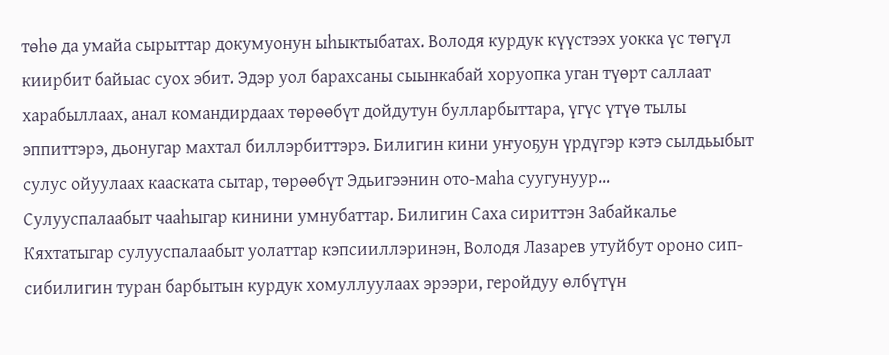төһө да умайа сырыттар докумуонун ыһыктыбатах. Володя курдук күүстээх уокка үс төгүл киирбит байыас суох эбит. Эдэр уол барахсаны сыынкабай хоруопка уган түөрт саллаат харабыллаах, анал командирдаах төрөөбүт дойдутун булларбыттара, үгүс үтүө тылы эппиттэрэ, дьонугар махтал биллэрбиттэрэ. Билигин кини уҥуоҕун үрдүгэр кэтэ сылдьыбыт сулус ойуулаах кааската сытар, төрөөбүт Эдьигээнин ото-маһа суугунуур…
Сулууспалаабыт чааһыгар кинини умнубаттар. Билигин Саха сириттэн Забайкалье Кяхтатыгар сулууспалаабыт уолаттар кэпсииллэринэн, Володя Лазарев утуйбут ороно сип-сибилигин туран барбытын курдук хомуллуулаах эрээри, геройдуу өлбүтүн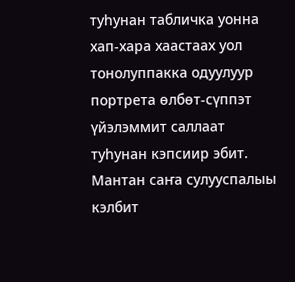туһунан табличка уонна хап-хара хаастаах уол тонолуппакка одуулуур портрета өлбөт-сүппэт үйэлэммит саллаат туһунан кэпсиир эбит. Мантан саҥа сулууспалыы кэлбит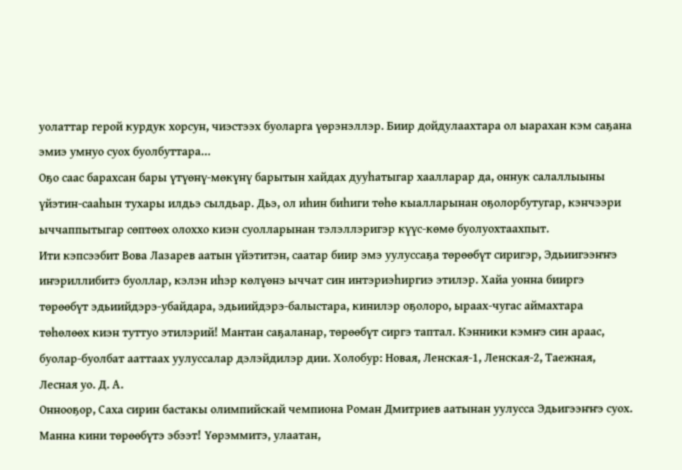уолаттар герой курдук хорсун, чиэстээх буоларга үөрэнэллэр. Биир дойдулаахтара ол ыарахан кэм саҕана эмиэ умнуо суох буолбуттара…
Оҕо саас барахсан бары үтүөнү-мөкүнү барытын хайдах дууһатыгар хаалларар да, оннук салаллыыны үйэтин-сааһын тухары илдьэ сылдьар. Дьэ, ол иһин биһиги төһө кыалларынан оҕолорбутугар, кэнчээри ыччаппытыгар сөптөөх олоххо киэн суолларынан тэлэллэригэр күүс-көмө буолуохтаахпыт.
Ити кэпсээбит Вова Лазарев аатын үйэтитэн, саатар биир эмэ уулуссаҕа төрөөбүт сиригэр, Эдьиигээҥҥэ иҥэриллибитэ буоллар, кэлэн иһэр көлүөнэ ыччат син интэриэһиргиэ этилэр. Хайа уонна бииргэ төрөөбүт эдьиийдэрэ-убайдара, эдьиийдэрэ-балыстара, кинилэр оҕолоро, ыраах-чугас аймахтара төһөлөөх киэн туттуо этилэрий! Мантан саҕаланар, төрөөбүт сиргэ таптал. Кэнники кэмҥэ син араас, буолар-буолбат ааттаах уулуссалар дэлэйдилэр дии. Холобур: Новая, Ленская-1, Ленская-2, Таежная, Лесная уо. Д. А.
Оннооҕор, Саха сирин бастакы олимпийскай чемпиона Роман Дмитриев аатынан уулусса Эдьигээҥҥэ суох. Манна кини төрөөбүтэ эбээт! Үөрэммитэ, улаатан,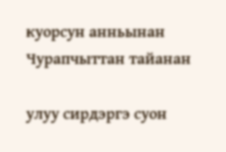куорсун анньынан Чурапчыттан тайанан

улуу сирдэргэ суон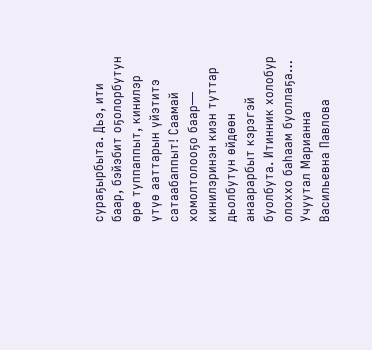сураҕырбыта. Дьэ, ити баар, бэйэбит оҕолорбутун өрө туппаппыт, кинилэр үтүө ааттарын үйэтитэ сатаабаппыт! Саамай хомолтолооҕо баар— кинилэринэн киэн туттар дьолбутун өйдөөн анаарарбыт кэрэгэй буолбута. Итинник холобур олоххо баһаам буоллаҕа… Учуутал Марианна Васильевна Павлова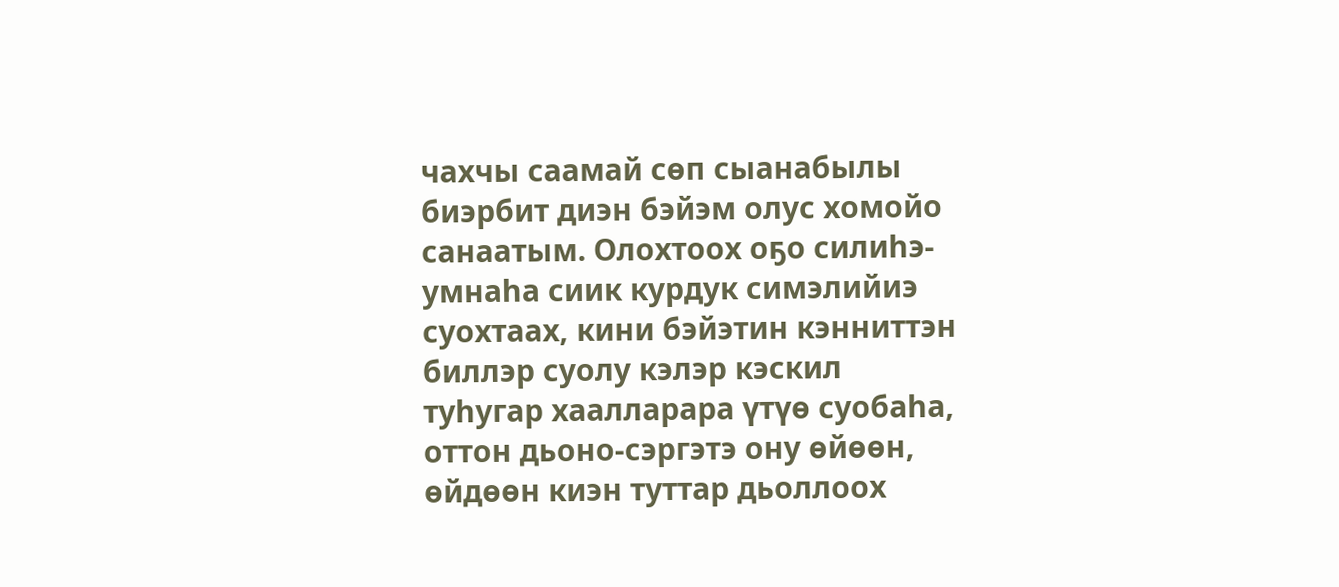чахчы саамай сөп сыанабылы биэрбит диэн бэйэм олус хомойо санаатым. Олохтоох оҕо силиһэ-умнаһа сиик курдук симэлийиэ суохтаах, кини бэйэтин кэнниттэн биллэр суолу кэлэр кэскил туһугар хаалларара үтүө суобаһа, оттон дьоно-сэргэтэ ону өйөөн, өйдөөн киэн туттар дьоллоох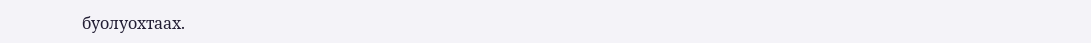буолуохтаах.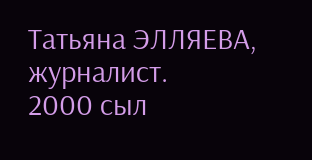Татьяна ЭЛЛЯЕВА,
журналист.
2000 сыл